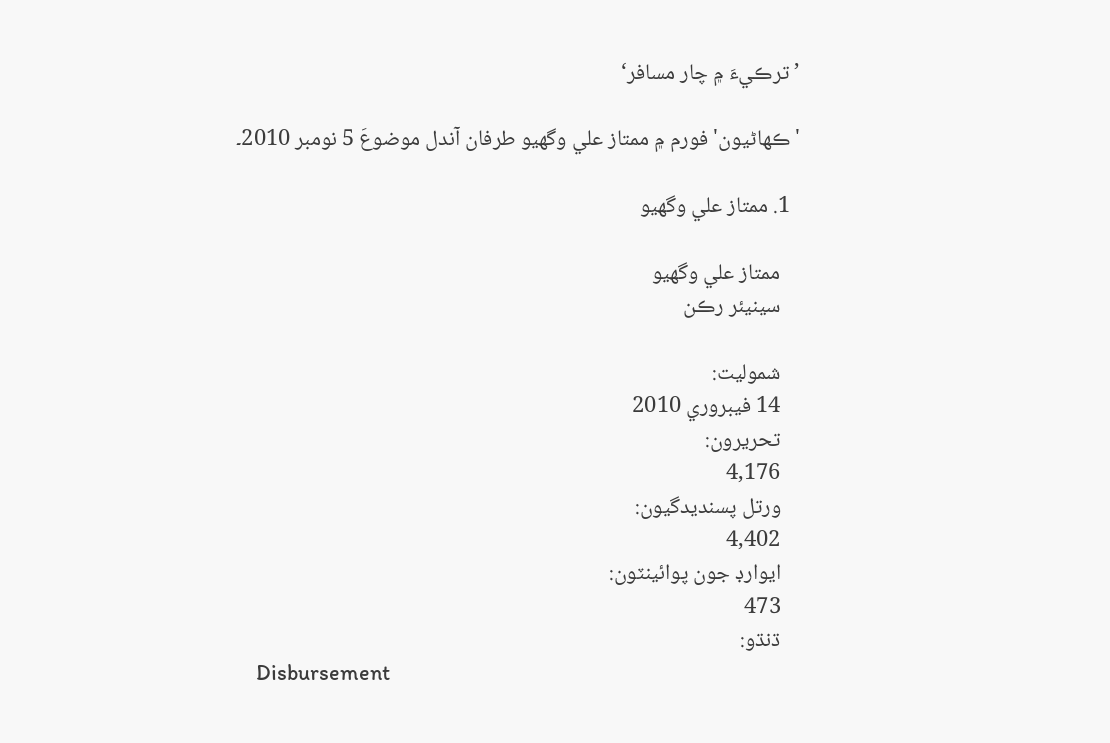’ترڪيءَ ۾ چار مسافر‘

'ڪهاڻيون' فورم ۾ ممتاز علي وگهيو طرفان آندل موضوعَ 5 نومبر 2010۔

  1. ممتاز علي وگهيو

    ممتاز علي وگهيو
    سينيئر رڪن

    شموليت:
    14 فيبروري 2010
    تحريرون:
    4,176
    ورتل پسنديدگيون:
    4,402
    ايوارڊ جون پوائينٽون:
    473
    ڌنڌو:
    Disbursement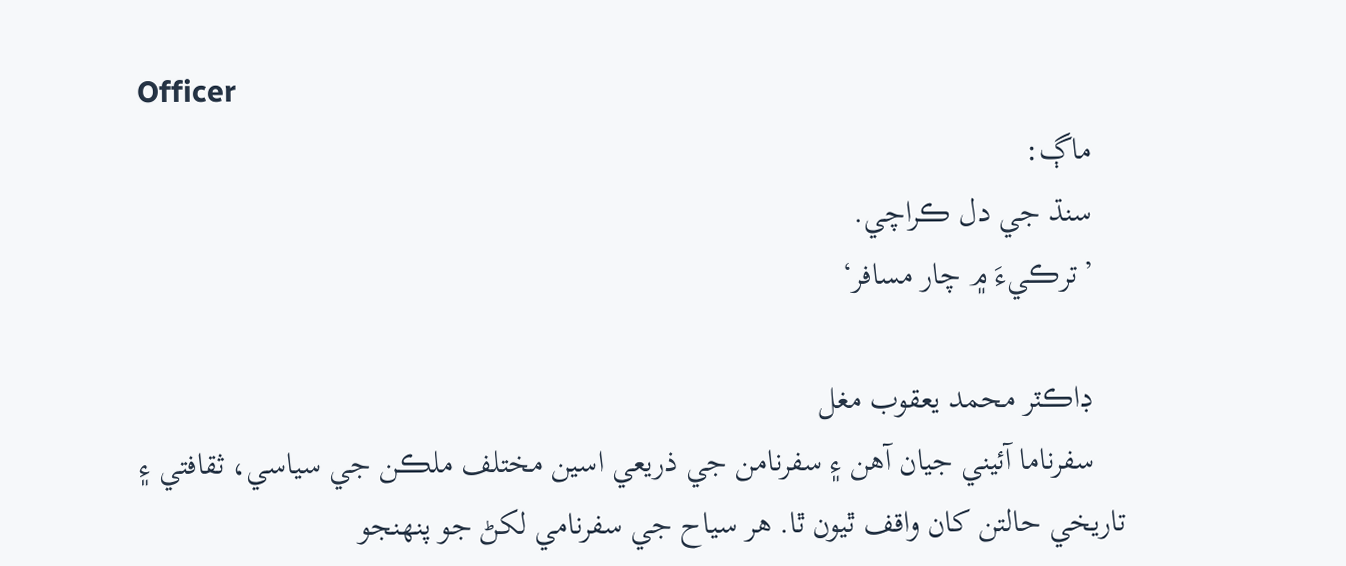Officer
    ماڳ:
    سنڌ جي دل ڪراچي.
    ’ترڪيءَ ۾ چار مسافر‘

    ڊاڪٽر محمد يعقوب مغل
    سفرناما آئيني جيان آهن ۽ سفرنامن جي ذريعي اسين مختلف ملڪن جي سياسي، ثقافتي ۽ تاريخي حالتن کان واقف ٿيون ٿا. هر سياح جي سفرنامي لکڻ جو پنهنجو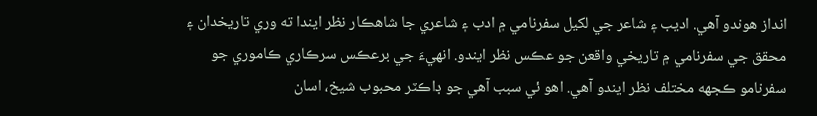انداز هوندو آهي. اديب ۽ شاعر جي لکيل سفرنامي ۾ ادب ۽ شاعري جا شاهڪار نظر ايندا ته وري تاريخدان ۽ محقق جي سفرنامي ۾ تاريخي واقعن جو عڪس نظر ايندو. انهيءَ جي برعڪس سرڪاري ڪاموري جو سفرنامو ڪجهه مختلف نظر ايندو آهي. اهو ئي سبب آهي جو ڊاڪٽر محبوب شيخ، اسان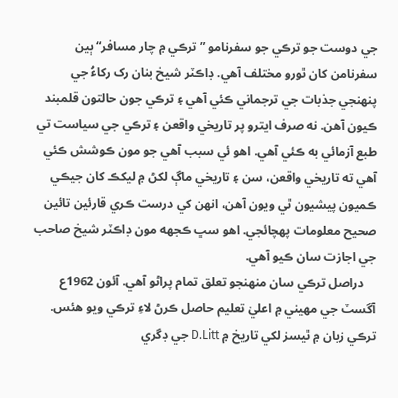جي دوست جو ترڪي جو سفرنامو ”ترڪي ۾ چار مسافر“ ٻين سفرنامن کان ٿورو مختلف آهي. ڊاڪٽر شيخ بنان رک رکاءُ جي پنهنجي جذبات جي ترجماني ڪئي آهي ۽ ترڪي جون حالتون قلمبند ڪيون آهن. نه صرف ايترو پر تاريخي واقعن ۽ ترڪي جي سياست تي طبع آزمائي به ڪئي آهي. اهو ئي سبب آهي جو مون ڪوشش ڪئي آهي ته تاريخي واقعن، سن ۽ تاريخي ماڳ لکڻ ۾ ليکڪ کان جيڪي ڪميون پيشيون ٿي ويون آهن، انهن کي درست ڪري قارئين تائين صحيح معلومات پهچائجي. اهو سڀ ڪجهه مون ڊاڪٽر شيخ صاحب جي اجازت سان ڪيو آهي.
    دراصل ترڪي سان منهنجو تعلق تمام پراڻو آهي. آئون 1962ع آگسٽ جي مهيني ۾ اعليٰ تعليم حاصل ڪرڻ لاءِ ترڪي ويو هئس. ترڪي زبان ۾ ٿيسز لکي تاريخ ۾ D.Litt جي ڊگري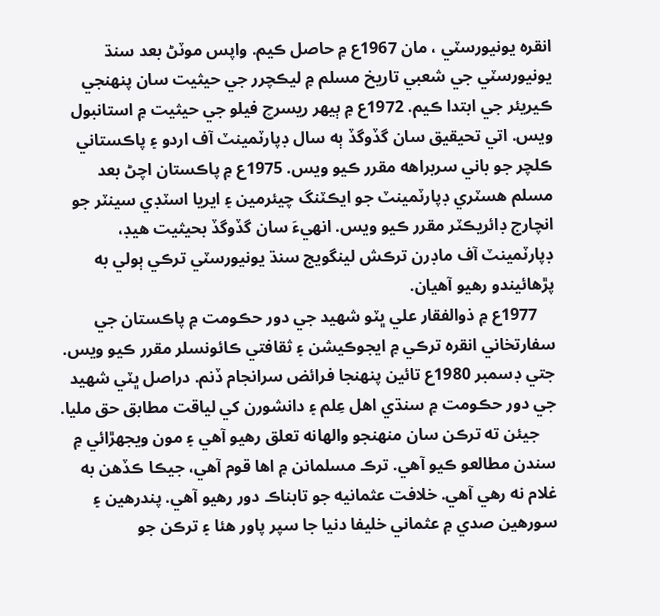انقره يونيورسٽي ، مان 1967ع ۾ حاصل ڪيم. واپس موٽڻ بعد سنڌ يونيورسٽي جي شعبي تاريخ مسلم ۾ ليڪچرر جي حيثيت سان پنهنجي ڪيريئر جي ابتدا ڪيم. 1972ع ۾ ٻيهر ريسرچ فيلو جي حيثيت ۾ استانبول ويس. اتي تحيقيق سان گڏوگڏ ٻه سال ڊپارٽمينٽ آف اردو ۽ پاڪستاني ڪلچر جو باني سربراهه مقرر ڪيو ويس. 1975ع ۾ پاڪستان اچڻ بعد مسلم هسٽري ڊپارٽمينٽ جو ايڪٽنگ چيئرمين ۽ ايريا اسٽڊي سينٽر جو انچارج ڊائريڪٽر مقرر ڪيو ويس. انهيءَ سان گڏوگڏ بحيثيت هيڊ، ڊپارٽمينٽ آف ماڊرن ترڪش لينگويج سنڌ يونيورسٽي ترڪي ٻولي به پڙهائيندو رهيو آهيان.
    1977ع ۾ ذوالفقار علي ڀٽو شهيد جي دور حڪومت ۾ پاڪستان جي سفارتخاني انقره ترڪي ۾ ايجوڪيشن ۽ ثقافتي ڪائونسلر مقرر ڪيو ويس. جتي ڊسمبر 1980ع تائين پنهنجا فرائض سرانجام ڏنم. دراصل ڀٽي شهيد جي دور حڪومت ۾ سنڌي اهل عِلم ۽ دانشورن کي لياقت مطابق حق مليا.
    جيئن ته ترڪن سان منهنجو والهانه تعلق رهيو آهي ۽ مون ويجهڙائي ۾ سندن مطالعو ڪيو آهي. ترڪ مسلمانن ۾ اها قوم آهي، جيڪا ڪڏهن به غلام نه رهي آهي. خلافت عثمانيه جو تابناڪ دور رهيو آهي. پندرهين ۽ سورهين صدي ۾ عثماني خليفا دنيا جا سپر پاور هئا ۽ ترڪن جو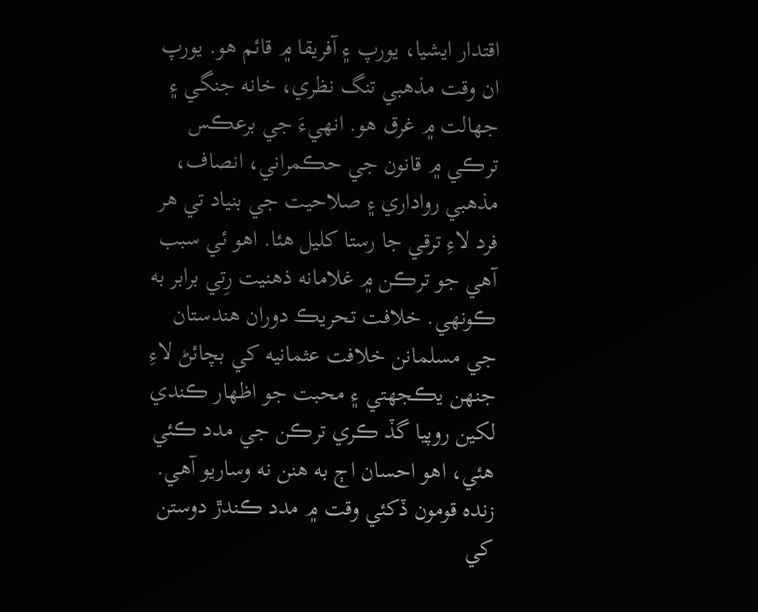اقتدار ايشيا، يورپ ۽ آفريقا ۾ قائم هو. يورپ ان وقت مذهبي تنگ نظري، خانه جنگي ۽ جهالت ۾ غرق هو. انهيءَ جي برعڪس ترڪي ۾ قانون جي حڪمراني، انصاف، مذهبي رواداري ۽ صلاحيت جي بنياد تي هر فرد لاءِ ترقي جا رستا کليل هئا. اهو ئي سبب آهي جو ترڪن ۾ غلامانه ذهنيت رِتي برابر به ڪونهي. خلافت تحريڪ دوران هندستان جي مسلمانن خلافت عثمانيه کي بچائڻ لاءِ جنهن يڪجهتي ۽ محبت جو اظهار ڪندي لکين روپيا گڏ ڪري ترڪن جي مدد ڪئي هئي، اهو احسان اڄ به هنن نه وساريو آهي. زنده قومون ڏکئي وقت ۾ مدد ڪندڙ دوستن کي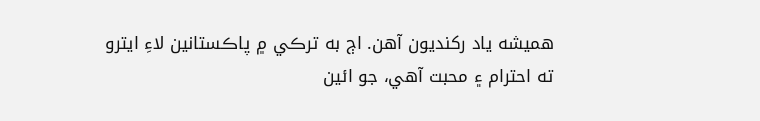هميشه ياد رکنديون آهن. اڄ به ترڪي ۾ پاڪستانين لاءِ ايترو ته احترام ۽ محبت آهي، جو ائين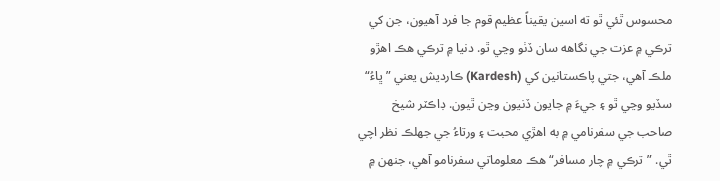محسوس ٿئي ٿو ته اسين يقيناً عظيم قوم جا فرد آهيون، جن کي ترڪي ۾ عزت جي نگاهه سان ڏٺو وڃي ٿو. دنيا ۾ ترڪي هڪ اهڙو ملڪ آهي، جتي پاڪستانين کي (Kardesh) ڪارديش يعني ”ڀاءُ“ سڏيو وڃي ٿو ۽ جيءَ ۾ جايون ڏنيون وڃن ٿيون. ڊاڪٽر شيخ صاحب جي سفرنامي ۾ به اهڙي محبت ۽ ورتاءُ جي جهلڪ نظر اچي ٿي. ”ترڪي ۾ چار مسافر“ هڪ معلوماتي سفرنامو آهي، جنهن ۾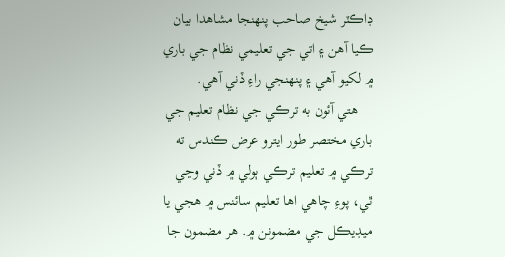ڊاڪٽر شيخ صاحب پنهنجا مشاهدا بيان ڪيا آهن ۽ اتي جي تعليمي نظام جي باري ۾ لکيو آهي ۽ پنهنجي راءِ ڏني آهي.
    هتي آئون به ترڪي جي نظام تعليم جي باري مختصر طور ايترو عرض ڪندس ته ترڪي ۾ تعليم ترڪي ٻولي ۾ ڏني وڃي ٿي، پوءِ چاهي اها تعليم سائنس ۾ هجي يا ميڊيڪل جي مضمونن ۾. هر مضمون جا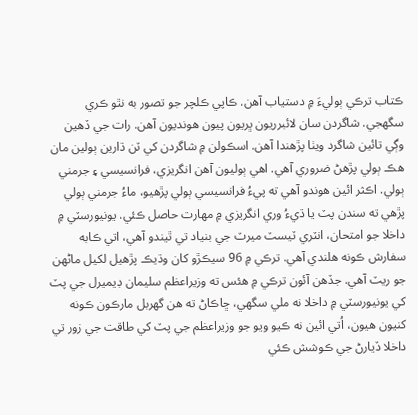ڪتاب ترڪي ٻوليءَ ۾ دستياب آهن. ڪاپي ڪلچر جو تصور به نٿو ڪري سگهجي. شاگردن سان لائبرريون ڀريون پيون هونديون آهن. رات جي ڏهين وڳي تائين شاگرد ويٺا پڙهندا آهن. اسڪولن ۾ شاگردن کي ٽن ڌارين ٻولين مان هڪ ٻولي پڙهڻ ضروري آهي. اهي ٻوليون آهن انگريزي، فرانسيسي ۽ جرمني ٻولي. اڪثر ائين هوندو آهي ته پيءُ فرانسيسي ٻولي پڙهيو، ماءُ جرمني ٻولي پڙهي ته سندن پٽ يا ڌيءُ وري انگريزي ۾ مهارت حاصل ڪئي. يونيورسٽي ۾ داخلا جو امتحان، انٽري ٽيسٽ ميرٽ جي بنياد تي ٿيندو آهي، اتي ڪابه سفارش ڪونه هلندي آهي. ترڪي ۾ 96 سيڪڙو کان وڌيڪ پڙهيل لکيل ماڻهن جو ريٽ آهي. جڏهن آئون ترڪي ۾ هئس ته وزيراعظم سليمان ڊيميرل جي پٽ کي يونيورسٽي ۾ داخلا نه ملي سگهي، ڇاڪاڻ ته هن گهربل مارڪون ڪونه کنيون هيون، اُتي ائين نه ڪيو ويو جو وزيراعظم جي پٽ کي طاقت جي زور تي داخلا ڏيارڻ جي ڪوشش ڪئي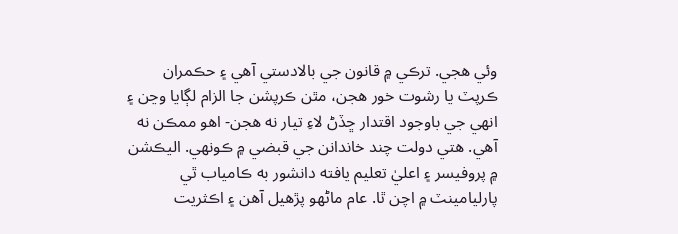وئي هجي. ترڪي ۾ قانون جي بالادستي آهي ۽ حڪمران ڪرپٽ يا رشوت خور هجن، مٿن ڪرپشن جا الزام لڳايا وڃن ۽ انهي جي باوجود اقتدار ڇڏڻ لاءِ تيار نه هجن- اهو ممڪن نه آهي. هتي دولت چند خاندانن جي قبضي ۾ ڪونهي. اليڪشن ۾ پروفيسر ۽ اعليٰ تعليم يافته دانشور به ڪامياب ٿي پارليامينٽ ۾ اچن ٿا. عام ماڻهو پڙهيل آهن ۽ اڪثريت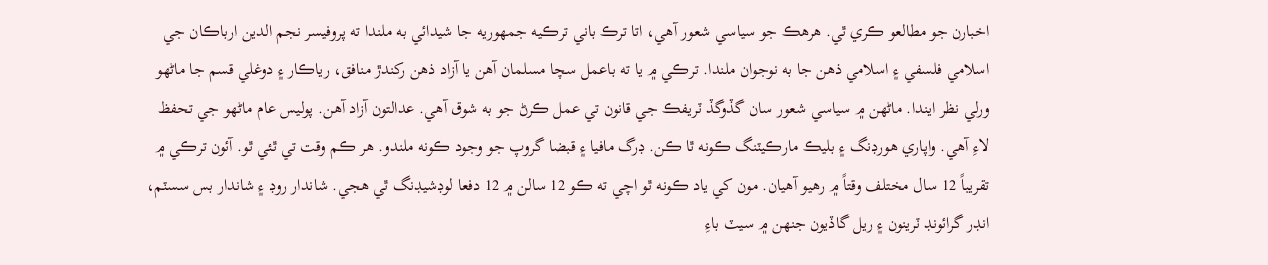اخبارن جو مطالعو ڪري ٿي. هرهڪ جو سياسي شعور آهي، اتا ترڪ باني ترڪيه جمهوريه جا شيدائي به ملندا ته پروفيسر نجم الدين ارباڪان جي اسلامي فلسفي ۽ اسلامي ذهن جا به نوجوان ملندا. ترڪي ۾ يا ته باعمل سچا مسلمان آهن يا آزاد ذهن رکندڙ منافق، رياڪار ۽ دوغلي قسم جا ماڻهو ورلي نظر ايندا. ماڻهن ۾ سياسي شعور سان گڏوگڏ ٽريفڪ جي قانون تي عمل ڪرڻ جو به شوق آهي. عدالتون آزاد آهن. پوليس عام ماڻهو جي تحفظ لاءِ آهي. واپاري هورڊنگ ۽ بليڪ مارڪيٽنگ ڪونه ٿا ڪن. ڊرگ مافيا ۽ قبضا گروپ جو وجود ڪونه ملندو. هر ڪم وقت تي ٿئي ٿو. آئون ترڪي ۾ تقريباً 12 سال مختلف وقتاً ۾ رهيو آهيان. مون کي ياد ڪونه ٿو اچي ته ڪو 12 سالن ۾ 12 دفعا لوڊشيڊنگ ٿي هجي. شاندار روڊ ۽ شاندار بس سسٽم، انڊر گرائونڊ ٽرينون ۽ ريل گاڏيون جنهن ۾ سيٽ باءِ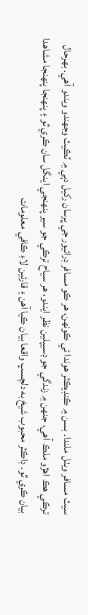سيٽ مسافر ويٺل ملندا. بسن ۾ ڪنڊيڪٽر هوندا ئي ڪونهن، هر ڪو مسافر ڊرائيور جي ڀرسان رکيل دٻي ۾ ٽڪيٽ وجهندو ويندو آهي. بهرحال ترڪي هڪ اهڙو ملڪ آهي، جنهن ۾ زندگي جو ڊسيپلين نظر ايندو، هر سياح ترڪي جو سير پنهنجي اينگل سان ڪري ٿو ۽ پنهنجا پنهنجا مشاهدا بيان ڪري ٿو. ڊاڪٽر محبوب شيخ به دلچسپ واقعا بيان ڪيا آهن ۽ قارئين لاءِ ڪافي معلومات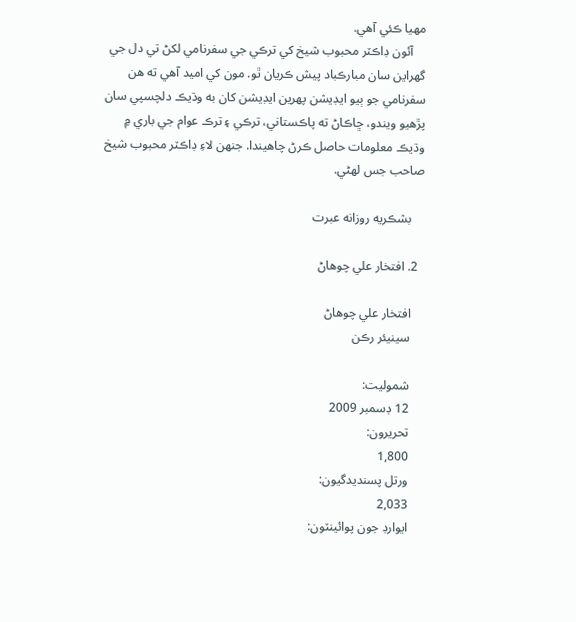مهيا ڪئي آهي.
    آئون ڊاڪٽر محبوب شيخ کي ترڪي جي سفرنامي لکڻ تي دل جي گهراين سان مبارڪباد پيش ڪريان ٿو. مون کي اميد آهي ته هن سفرنامي جو ٻيو ايڊيشن پهرين ايڊيشن کان به وڌيڪ دلچسپي سان پڙهيو ويندو، ڇاڪاڻ ته پاڪستاني، ترڪي ۽ ترڪ عوام جي باري ۾ وڌيڪ معلومات حاصل ڪرڻ چاهيندا. جنهن لاءِ ڊاڪٽر محبوب شيخ صاحب جس لهڻي.

    بشڪريه روزانه عبرت

  2. افتخار علي چوهاڻ

    افتخار علي چوهاڻ
    سينيئر رڪن

    شموليت:
    12 ڊسمبر 2009
    تحريرون:
    1,800
    ورتل پسنديدگيون:
    2,033
    ايوارڊ جون پوائينٽون: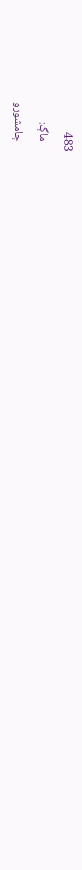483
    ماڳ:
    ڄامشورو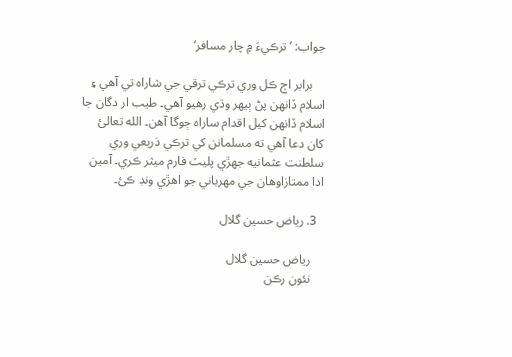جواب: ’ترڪيءَ ۾ چار مسافر‘

    برابر اڄ ڪل وري ترڪي ترقي جي شاراه تي آهي ۽ اسلام ڏانهن پڻ ٻيهر وڌي رهيو آهي۔ طيب ار دگان جا اسلام ڏانهن کيل اقدام ساراه ڄوگا آهن۔ الله تعالئ کان دعا آهي ته مسلمانن کي ترڪي ذريعي وري سلطنت عثمانيه جهڙي پليٽ فارم ميثر ڪري۔ آمين ادا ممتازاوهان جي مهرباني جو اهڙي ونڊ ڪئ۔

  3. رياض حسين گلال

    رياض حسين گلال
    نئون رڪن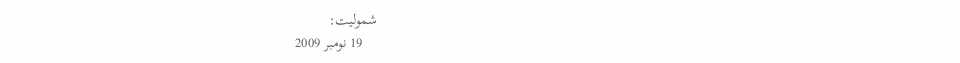شموليت:
    19 نومبر 2009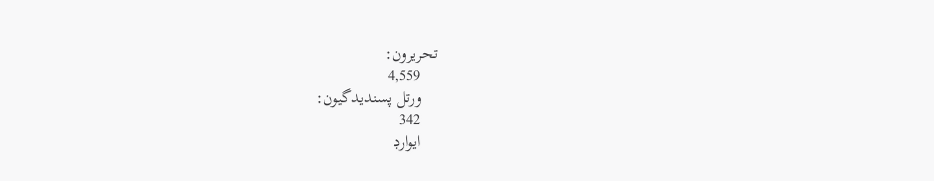تحريرون:
    4,559
    ورتل پسنديدگيون:
    342
    ايوارڊ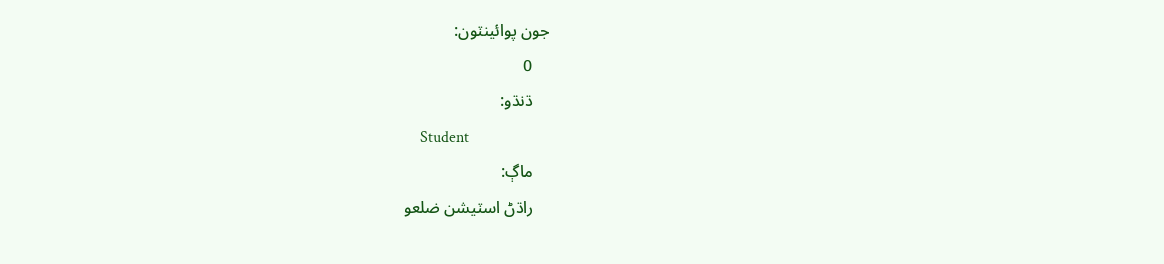جون پوائينٽون:
    0
    ڌنڌو:
    Student
    ماڳ:
    راڌڻ اسٽيشن ضلعو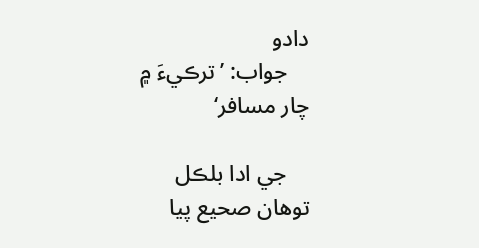دادو
    جواب: ’ترڪيءَ ۾ چار مسافر‘

    جي ادا بلڪل توهان صحيع پيا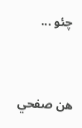چئو ...


هن صفحي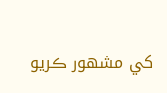کي مشهور ڪريو